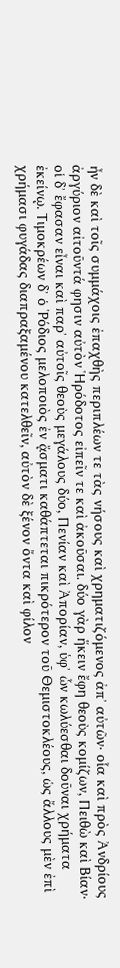ἦν δὲ καὶ τοῖς συμμάχοις ἐπαχθὴς περιπλέων τε τὰς νήσους καὶ χρηματιζόμενος ἀπʼ αὐτῶν· οἷα καὶ πρὸς Ἀνδρίους ἀργύριον αἰτοῦντά φησιν αὐτὸν Ἡρόδοτος εἰπεῖν τε καὶ ἀκοῦσαι. δύο γὰρ ἥκειν ἔφη θεοὺς κομίζων, Πειθὼ καὶ Βίαν· οἱ δʼ ἔφασαν εἶναι καὶ παρʼ αὐτοῖς θεοὺς μεγάλους δύο, Πενίαν καὶ Ἀπορίαν, ὑφʼ ὧν κωλύεσθαι δοῦναι χρήματα ἐκείνῳ. Τιμοκρέων δʼ ὁ Ῥόδιος μελοποιὸς ἐν ᾄσματι καθάπτεται πικρότερον τοῦ Θεμιστοκλέους, ὡς ἄλλους μὲν ἐπὶ χρήμασι φυγάδας διαπραξαμένου κατελθεῖν, αὐτὸν δὲ ξένον ὄντα καὶ φίλον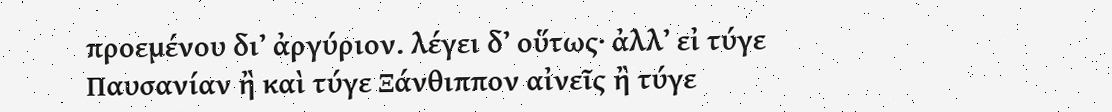προεμένου διʼ ἀργύριον. λέγει δʼ οὕτως· ἀλλʼ εἰ τύγε Παυσανίαν ἢ καὶ τύγε Ξάνθιππον αἰνεῖς ἢ τύγε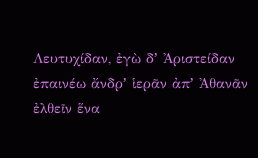Λευτυχίδαν, ἐγὼ δʼ Ἀριστείδαν ἐπαινέω ἄνδρʼ ἱερᾶν ἀπʼ Ἀθανᾶν ἐλθεῖν ἕνα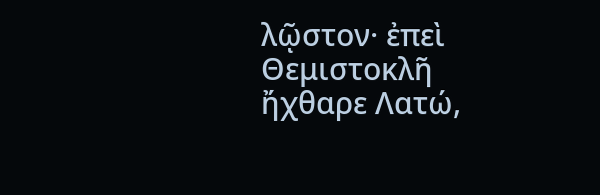λῷστον· ἐπεὶ Θεμιστοκλῆ ἤχθαρε Λατώ,